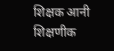शिक्षक आनी शिक्षणीक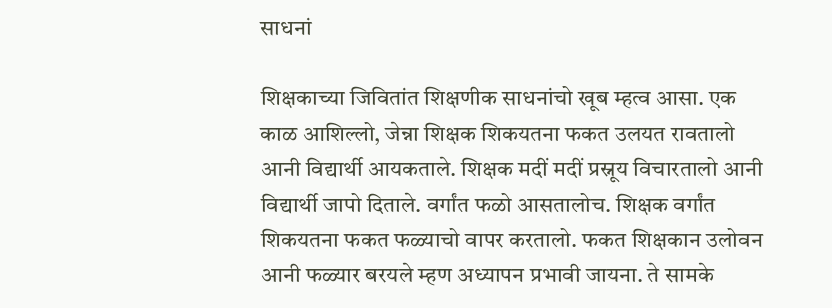साधनां

शिक्षकाच्या जिवितांत शिक्षणीक साधनांचो खूब म्हत्व आसा. एक काळ आशिल्लो, जेन्ना शिक्षक शिकयतना फकत उलयत रावतालो आनी विद्यार्थी आयकताले. शिक्षक मदीं मदीं प्रस्नूय विचारतालो आनी विद्यार्थी जापो दिताले. वर्गांत फळो आसतालोच. शिक्षक वर्गांत शिकयतना फकत फळ्याचो वापर करतालो. फकत शिक्षकान उलोवन आनी फळ्यार बरयले म्हण अध्यापन प्रभावी जायना. ते सामके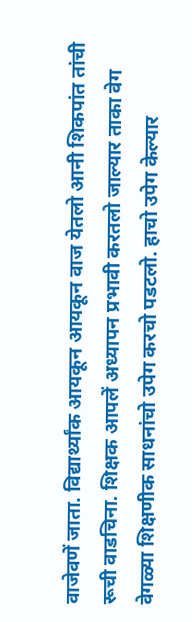वाजेवणें जाता. विद्यार्थ्यांक आयकून आयकून वाज येतलो आनी शिकपांत तांची रूची वाडचिना. शिक्षक आपलें अध्यापन प्रभावी करतलो जाल्यार ताका वेग वेगळ्या शिक्षणीक साधनांचो उपेग करचो पडटलो. हाचो उपेग केल्यार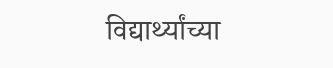विद्यार्थ्यांच्या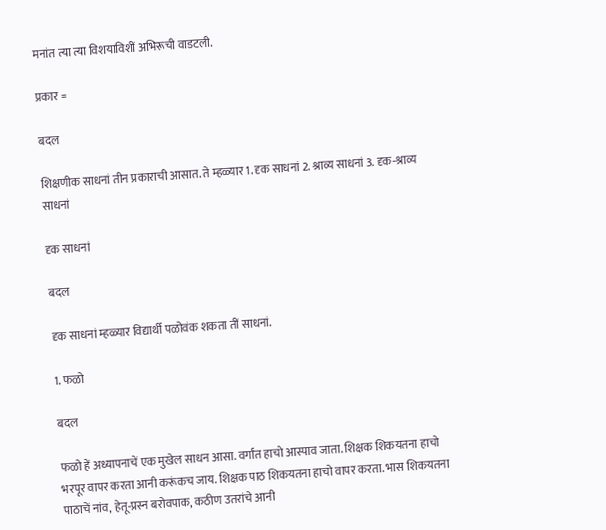मनांत त्या त्या विशयाविशीं अभिरूची वाडटली.

प्रकार =

बदल

शिक्षणीक साधनां तीन प्रकाराची आसात. ते म्हळ्यार 1. दृक साधनां 2. श्राव्य साधनां 3. दृक-श्राव्य साधनां

दृक साधनां

बदल

दृक साधनां म्हळ्यार विद्यार्थी पळोवंक शकता तीं साधनां.

1. फळो

बदल

फळो हें अध्यापनाचें एक मुखेल साधन आसा. वर्गांत हाचो आस्पाव जाता. शिक्षक शिकयतना हाचो भरपूर वापर करता आनी करूंकच जाय. शिक्षक पाठ शिकयतना हाचो वापर करता. भास शिकयतना पाठाचें नांव, हेतू-प्रस्न बरोवपाक, कठीण उतरांचे आनी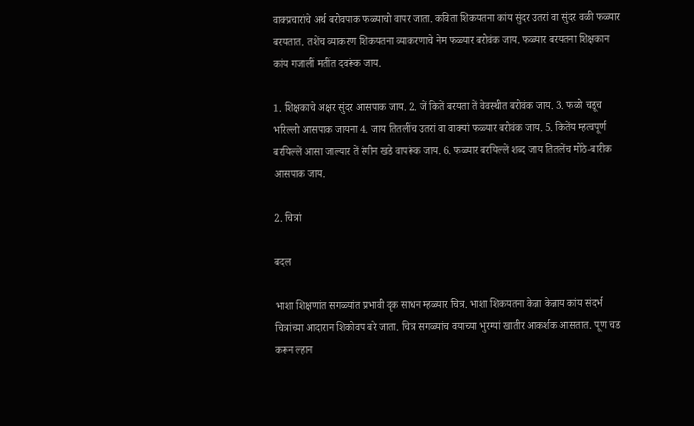वाक्प्रचारांचे अर्थ बरोवपाक फळ्याचो वापर जाता. कविता शिकयतना कांय सुंदर उतरां वा सुंदर वळी फळ्यार बरयतात. तशेंच व्याकरण शिकयतना व्याकरणाचे नेम फळ्यार बरोवंक जाय. फळ्यार बरयतना शिक्षकान कांय गजालीं मतींत दवरूंक जाय.

1. शिक्षकाचे अक्षर सुंदर आसपाक जाय. 2. जें कितें बरयता तें वेवस्थीत बरोवंक जाय. 3. फळो चडूच भरिल्लो आसपाक जायना 4. जाय तितलींच उतरां वा वाक्यां फळ्यार बरोवंक जाय. 5. कितेंय म्हत्वपूर्ण बरयिल्लें आसा जाल्यार तें रंगीन खडे वापरूंक जाय. 6. फळ्यार बरयिल्लें शब्द जाय तितलेंच मोठे-बारीक आसपाक जाय.

2. चित्रां

बदल

भाशा शिक्षणांत सगळ्यांत प्रभावी दृक साधन म्हळ्यार चित्र. भाशा शिकयतना केन्ना केन्नाय कांय संदर्भ चित्रांच्या आदारान शिकोवप बरे जाता. चित्र सगळ्यांच वयाच्या भुरग्यां खातीर आकर्शक आसतात. पूण चड करून ल्हान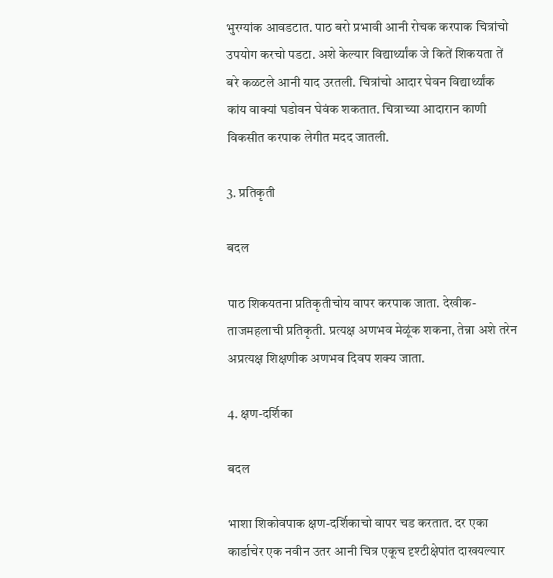भुरग्यांक आवडटात. पाठ बरो प्रभावी आनी रोचक करपाक चित्रांचो उपयोग करचो पडटा. अशे केल्यार विद्यार्थ्यांक जे कितें शिकयता तें बरे कळटले आनी याद उरतली. चित्रांचो आदार घेवन विद्यार्थ्यांक कांय वाक्यां घडोवन घेवंक शकतात. चित्राच्या आदारान काणी विकसीत करपाक लेगीत मदद जातली.

3. प्रतिकृती

बदल

पाठ शिकयतना प्रतिकृतीचोय वापर करपाक जाता. देखीक- ताजमहलाची प्रतिकृती. प्रत्यक्ष अणभव मेळूंक शकना, तेन्ना अशे तरेन अप्रत्यक्ष शिक्षणीक अणभव दिवप शक्य जाता.

4. क्षण-दर्शिका

बदल

भाशा शिकोवपाक क्षण-दर्शिकाचो वापर चड करतात. दर एका कार्डाचेर एक नवीन उतर आनी चित्र एकूच दृश्टीक्षेपांत दाखयल्यार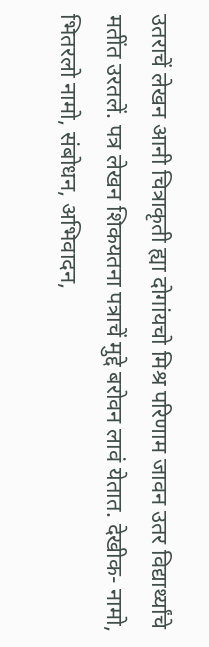उतराचें लेखन आनी चित्राकृती ह्या दोगांयचो मिश्र परिणाम जावन उतर विद्यार्थ्यांचे मतींत उरतलें. पत्र लेखन शिकयतना पत्राचें मुद्दे बरोवन लावं येतात. देखीक- नामो, भितरलो नामो, संबोधन, अभिवादन,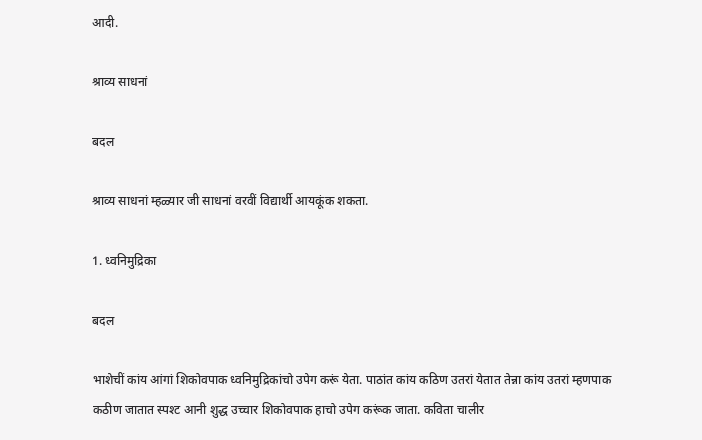आदी.

श्राव्य साधनां

बदल

श्राव्य साधनां म्हळ्यार जी साधनां वरवीं विद्यार्थी आयकूंक शकता.

1. ध्वनिमुद्रिका

बदल

भाशेचीं कांय आंगां शिकोवपाक ध्वनिमुद्रिकांचो उपेग करूं येता. पाठांत कांय कठिण उतरां येतात तेन्ना कांय उतरां म्हणपाक कठीण जातात स्पश्ट आनी शुद्ध उच्चार शिकोवपाक हाचो उपेग करूंक जाता. कविता चालीर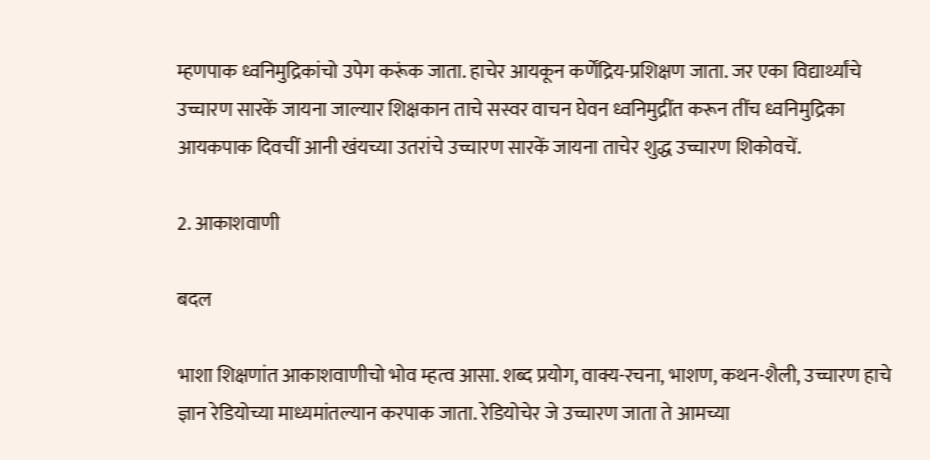म्हणपाक ध्वनिमुद्रिकांचो उपेग करूंक जाता. हाचेर आयकून कर्णेंद्रिय-प्रशिक्षण जाता. जर एका विद्यार्थ्यांचे उच्चारण सारकें जायना जाल्यार शिक्षकान ताचे सस्वर वाचन घेवन ध्वनिमुद्रींत करून तींच ध्वनिमुद्रिका आयकपाक दिवचीं आनी खंयच्या उतरांचे उच्चारण सारकें जायना ताचेर शुद्ध उच्चारण शिकोवचें.

2. आकाशवाणी

बदल

भाशा शिक्षणांत आकाशवाणीचो भोव म्हत्व आसा. शब्द प्रयोग, वाक्य-रचना, भाशण, कथन-शैली, उच्चारण हाचे ज्ञान रेडियोच्या माध्यमांतल्यान करपाक जाता. रेडियोचेर जे उच्चारण जाता ते आमच्या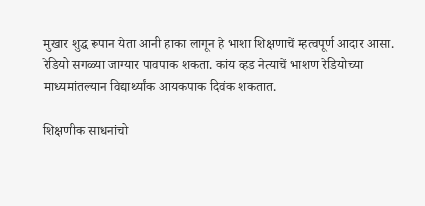मुखार शुद्ध रूपान येता आनी हाका लागून हे भाशा शिक्षणाचें म्हत्वपूर्ण आदार आसा. रेडियो सगळ्या जाग्यार पावपाक शकता. कांय व्हड नेत्याचें भाशण रेडियोच्या माध्यमांतल्यान विद्यार्थ्यांक आयकपाक दिवंक शकतात.

शिक्षणीक साधनांचो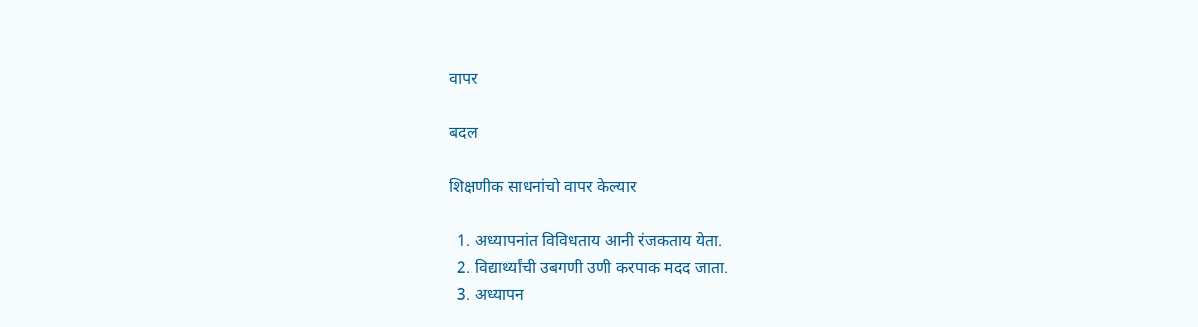वापर

बदल

शिक्षणीक साधनांचो वापर केल्यार

  1. अध्यापनांत विविधताय आनी रंजकताय येता.
  2. विद्यार्थ्यांची उबगणी उणी करपाक मदद जाता.
  3. अध्यापन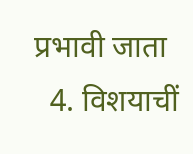प्रभावी जाता
  4. विशयाचीं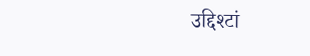उद्दिश्टां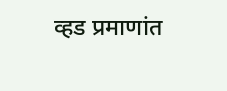व्हड प्रमाणांत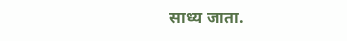साध्य जाता.